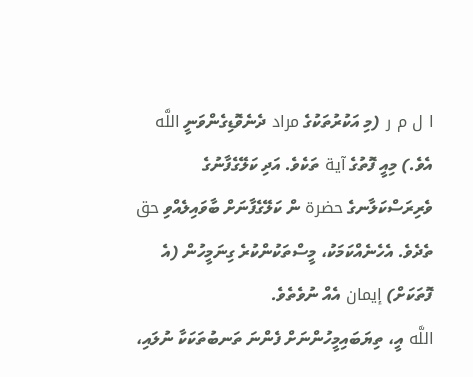ا ل م ر (މި އަކުރުތަކުގެ مراد ދެނެވޮޑިގެންވަނީ اللَّه އެވެ.) މިއީ ފޮތުގެ آية ތަކެވެ. އަދި ކަލޭގެފާނުގެ ވެރިރަސްކަލާނގެ حضرة ން ކަލޭގެފާނަށް ބާވައިލެއްވި حق ތެދެވެ. އެހެނެއްކަމަކު، މީސްތަކުންކުރެ ގިނަމީހުން (އެ ފޮތަކަށް) إيمان އެއް ނުވެތެވެ.
اللَّه އީ، ތިޔަބައިމީހުންނަށް ފެންނަ ތަނބުތަކަކާ ނުލައި،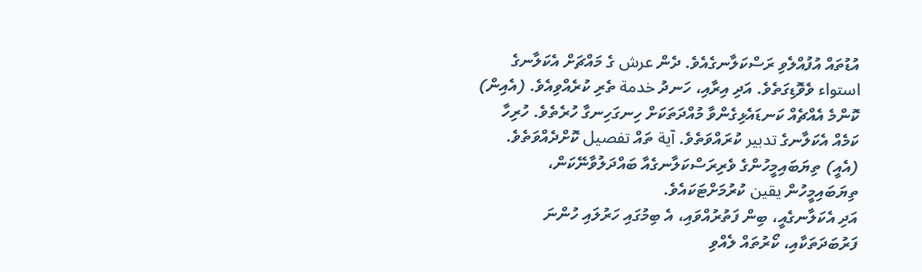އުޑުތައް އުފުއްލެވި ރަސްކަލާނގެއެވެ. ދެން عرش ގެ މައްޗަށް އެކަލާނގެ استواء ވެވޮޑިގަތެވެ. އަދި އިރާއި، ހަނދު خدمة ތެރި ކުރެއްވިއެވެ. (އެއިން) ކޮންމެ އެއްޗެއް ކަނޑައެޅިގެންވާ މުއްދަތަކަށް ހިނގަހިނގާ ހުރެތެވެ. ހުރިހާ ކަމެއް އެކަލާނގެ تدبير ކުރައްވަތެވެ. آية ތައް تفصيل ކޮށްދެއްވަތެވެ. (އެއީ) ތިޔަބައިމީހުންގެ ވެރިރަސްކަލާނގެއާ ބައްދަލުވާނޭކަން، ތިޔަބައިމީހުން يقين ކުރުމަށްޓަކައެވެ.
އަދި އެކަލާނގެއީ، ބިން ފަތުރުއްވައި، އެ ބިމުގައި ހަރުލައި ހުންނަ ފަރުބަދަތަކާއި، ކޯރުތައް ލެއްވި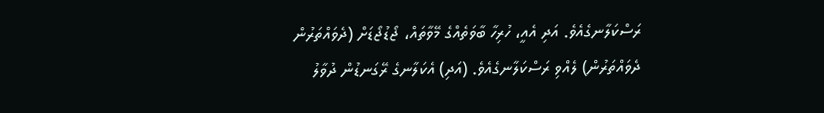ރަސްކަލާނގެއެވެ. އަދި އެއީ، ހުރިހާ ބާވަތެއްގެ މޭވާތައް، ޖޯޑުޖޯޑަށް (ދެވައްތަރުން ދެވައްތަރުން) ލެއްވި ރަސްކަލާނގެއެވެ. (އަދި) އެކަލާނގެ ރޭގަނޑުން ދުވާލު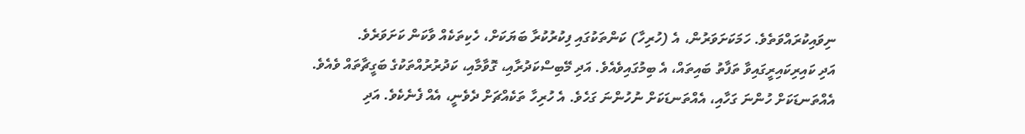ނިވައިކުރައްވަތެވެ. ހަމަކަށަވަރުން، އެ (ހުރިހާ) ކަންތަކުގައި ފިކުރުކުރާ ބަޔަކަށް، ހެކިތަކެއް ވާކަން ކަށަވަރެވެ.
އަދި ކައިރިކައިރީގައިވާ ތަފާތު ބައިތައް، އެ ބިމުގައިވެއެވެ. އަދި މޭބިސްކަދުރާއި، ގޮވާމާއި، ކަދުރުރުއްތަކުގެ ބަގީޗާތައް ވެއެވެ. އެއްތަނޑަކަށް ހުންނަ ގަހާއި، އެއްތަނޑަކަށް ނުހުންނަ ގަހެވެ. އެ ހުރިހާ ތަކެއްޗަށް ދެވެނީ، އެއް ފެނެކެވެ. އަދި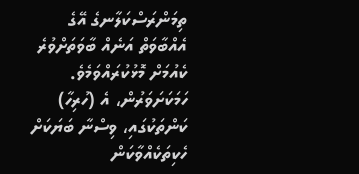ތިމަންރަސްކަލާނގެ އޭގެ އެއްބާވަތް އަނެއް ބާވަތަށްވުރެ ކެއުމަށް މޮޅުކުރައްވަމެވެ. ހަމަކަށަވަރުން، އެ (ހުރިހާ) ކަންތަކުގައި، ވިސްނާ ބަޔަކަށް ހެކިތަކެއްވާކަން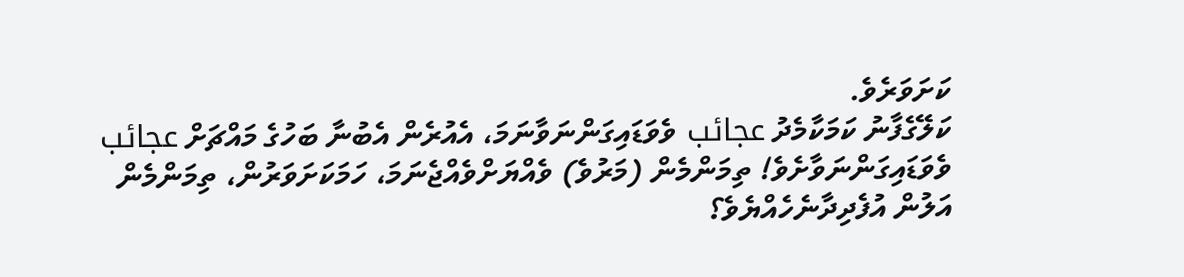ކަށަވަރެވެ.
ކަލޭގެފާނު ކަމަކާމެދު عجائب ވެވަޑައިގަންނަވާނަމަ، އެއުރެން އެބުނާ ބަހުގެ މައްޗަށް عجائب ވެވަޑައިގަންނަވާށެވެ! ތިމަންމެން (މަރުވެ) ވެއްޔަށްވެއްޖެނަމަ، ހަމަކަށަވަރުން، ތިމަންމެން އަލުން އުފެދިދާނެހެއްޔެވެ؟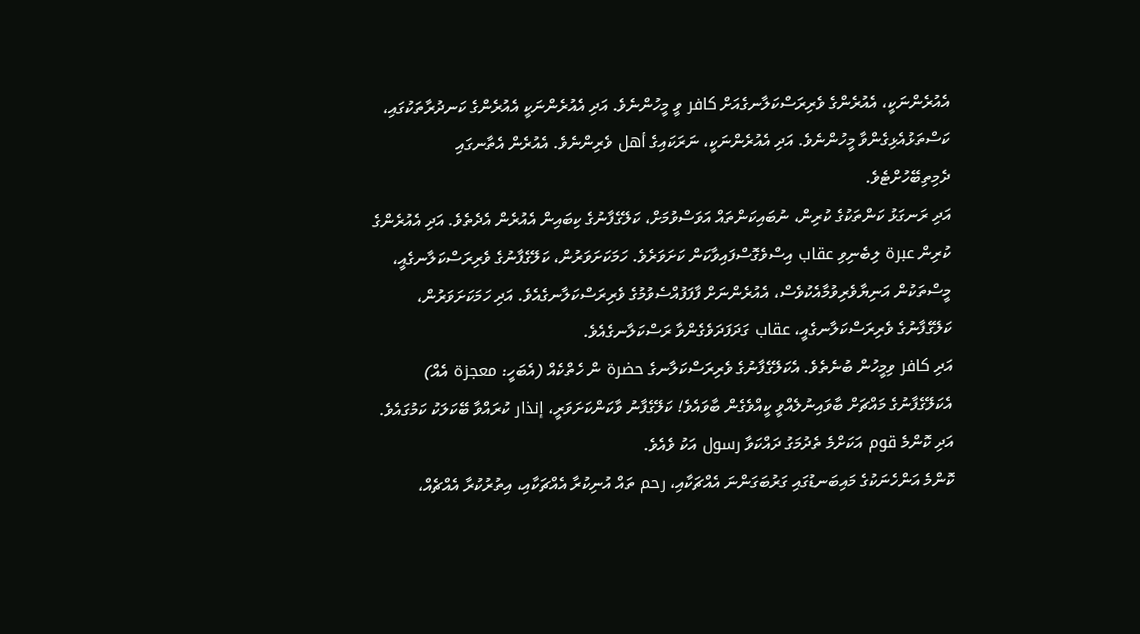އެއުރެންނަކީ، އެއުރެންގެ ވެރިރަސްކަލާނގެއަށް كافر ވީ މީހުންނެވެ. އަދި އެއުރެންނަކީ އެއުރެންގެ ކަނދުރާތަކުގައި، ކަސްތަޅުއެޅިގެންވާ މީހުންނެވެ. އަދި އެއުރެންނަކީ، ނަރަކައިގެ أهل ވެރިންނެވެ. އެއުރެން އެތާނގައި ދެމިތިބޭހުށްޓެވެ.
އަދި ރަނގަޅު ކަންތަކުގެ ކުރިން، ނުބައިކަންތައް އަވަސްވުމަށް، ކަލޭގެފާނުގެ ކިބައިން އެއުރެން އެދެތެވެ. އަދި އެއުރެންގެ ކުރިން عبرة ލިބެނިވި عقاب އިސްވެގޮސްފައިވާކަން ކަށަވަރެވެ. ހަމަކަށަވަރުން، ކަލޭގެފާނުގެ ވެރިރަސްކަލާނގެއީ، މީސްތަކުން އަނިޔާވެރިވުމާއެކުވެސް، އެއުރެންނަށް ފާފަފުއްސެވުމުގެ ވެރިރަސްކަލާނގެއެވެ. އަދި ހަމަކަށަވަރުން، ކަލޭގެފާނުގެ ވެރިރަސްކަލާނގެއީ، عقاب ގަދަފަދަވެގެންވާ ރަސްކަލާނގެއެވެ.
އަދި كافر ވިމީހުން ބުނެތެވެ. އެކަލޭގެފާނުގެ ވެރިރަސްކަލާނގެ حضرة ން ހެތްކެއް (އެބަހީ: معجزة އެއް) އެކަލޭގެފާނުގެ މައްޗަށް ބާވައިނުލެއްވީ ކީއްވެގެން ބާވައެވެ! ކަލޭގެފާނު ވާކަންކަށަވަރީ، إنذار ކުރައްވާ ބޭކަލަކު ކަމުގައެވެ. އަދި ކޮންމެ قوم އަކަށްމެ ތެދުމަގު ދައްކަވާ رسول އަކު ވެއެވެ.
ކޮންމެ އަންހެނަކުގެ މައިބަނޑުގައި ގަރުބަގަންނަ އެއްޗަކާއި، رحم ތައް އުނިކުރާ އެއްޗަކާއި، އިތުރުކުރާ އެއްޗެއް،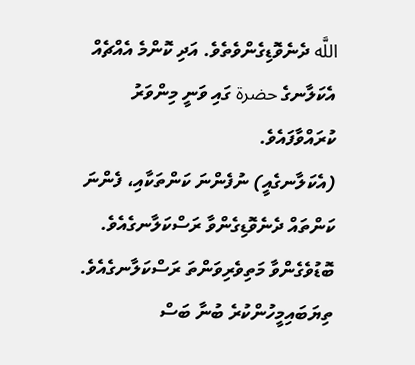اللَّه ދެނެވޮޑިގެންވެތެވެ. އަދި ކޮންމެ އެއްޗެއް އެކަލާނގެ حضرة ގައި ވަނީ މިންވަރު ކުރައްވާފައެވެ.
(އެކަލާނގެއީ) ނުފެންނަ ކަންތަކާއި، ފެންނަ ކަންތައް ދެނެވޮޑިގެންވާ ރަސްކަލާނގެއެވެ. ބޮޑުވެގެންވާ މަތިވެރިވަންތަ ރަސްކަލާނގެއެވެ.
ތިޔަބައިމީހުންކުރެ ބުނާ ބަސް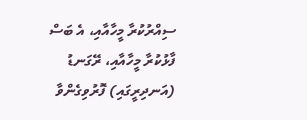ސިއްރުކުރާ މީހާއާއި، އެ ބަސް ފާޅުކުރާ މީހާއާއި، ރޭގަނޑު (އަނދިރީގައި) ފޮރުވިގެންވާ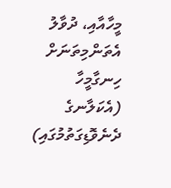މީހާއާއި، ދުވާލު އެތަންމިތަނަށް ހިނގާމީހާ (އެކަލާނގެ ދެނެވޮޑިގަތުމުގައި)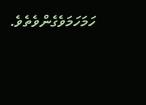ހަމަހަމަވެގެންވެތެވެ.